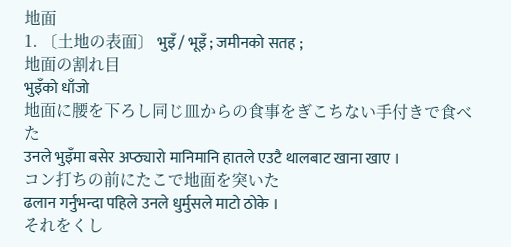地面
1. 〔土地の表面〕 भुइँ / भूइँ ; जमीनको सतह ;
地面の割れ目
भुइँको धाँजो
地面に腰を下ろし同じ皿からの食事をぎこちない手付きで食べた
उनले भुइँमा बसेर अप्ठ्यारो मानिमानि हातले एउटै थालबाट खाना खाए ।
コン打ちの前にたこで地面を突いた
ढलान गर्नुभन्दा पहिले उनले धुर्मुसले माटो ठोके ।
それをくし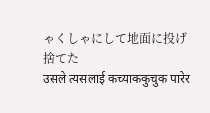ゃくしゃにして地面に投げ捨てた
उसले त्यसलाई कच्याककुचुक पारेर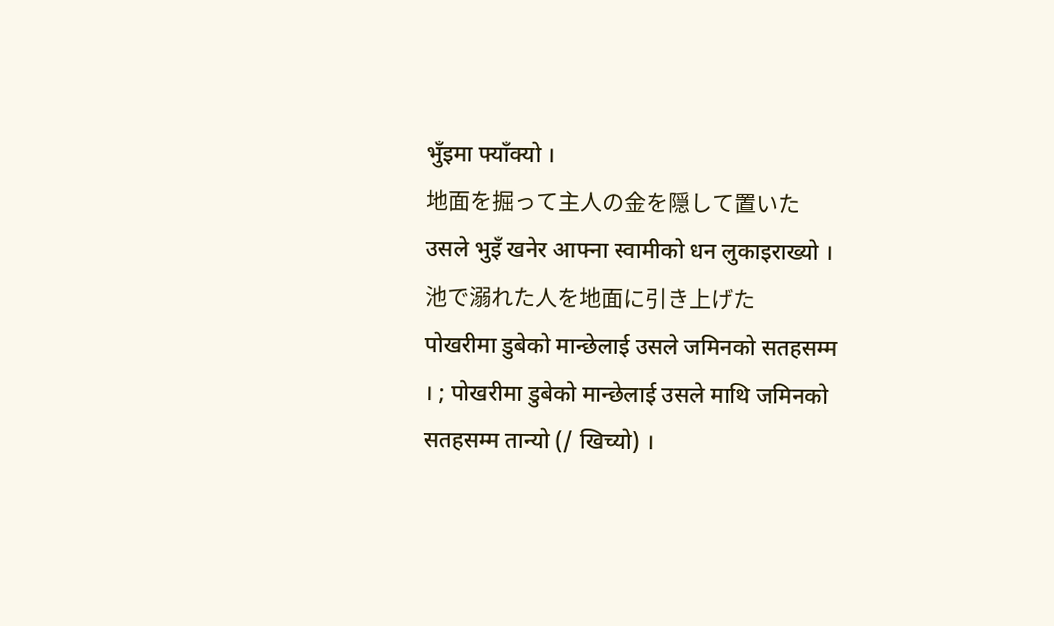भुँइमा फ्याँक्यो ।
地面を掘って主人の金を隠して置いた
उसले भुइँ खनेर आफ्ना स्वामीको धन लुकाइराख्यो ।
池で溺れた人を地面に引き上げた
पोखरीमा डुबेको मान्छेलाई उसले जमिनको सतहसम्म । ; पोखरीमा डुबेको मान्छेलाई उसले माथि जमिनको सतहसम्म तान्यो (/ खिच्यो) ।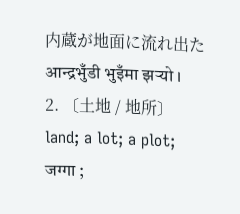内蔵が地面に流れ出た
आन्द्रभुँडी भुइँमा झऱ्यो ।
2. 〔土地 / 地所〕 land; a lot; a plot; जग्गा ;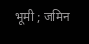भूमी ; जमिन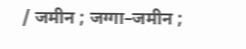/ जमीन ; जग्गा–जमीन ;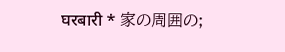घरबारी * 家の周囲の;